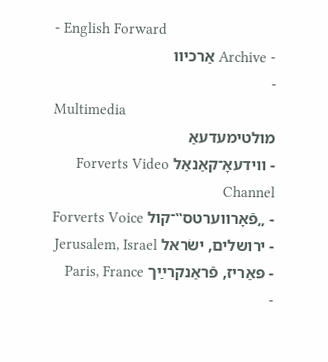- English Forward
- Archive אַרכיוו
-
Multimedia
מולטימעדעאַ
- ווידעאָ־קאַנאַל Forverts Video Channel
- „פֿאָרווערטס‟־קול Forverts Voice
- ירושלים, ישׂראל Jerusalem, Israel
- פּאַריז, פֿראַנקרײַך Paris, France
-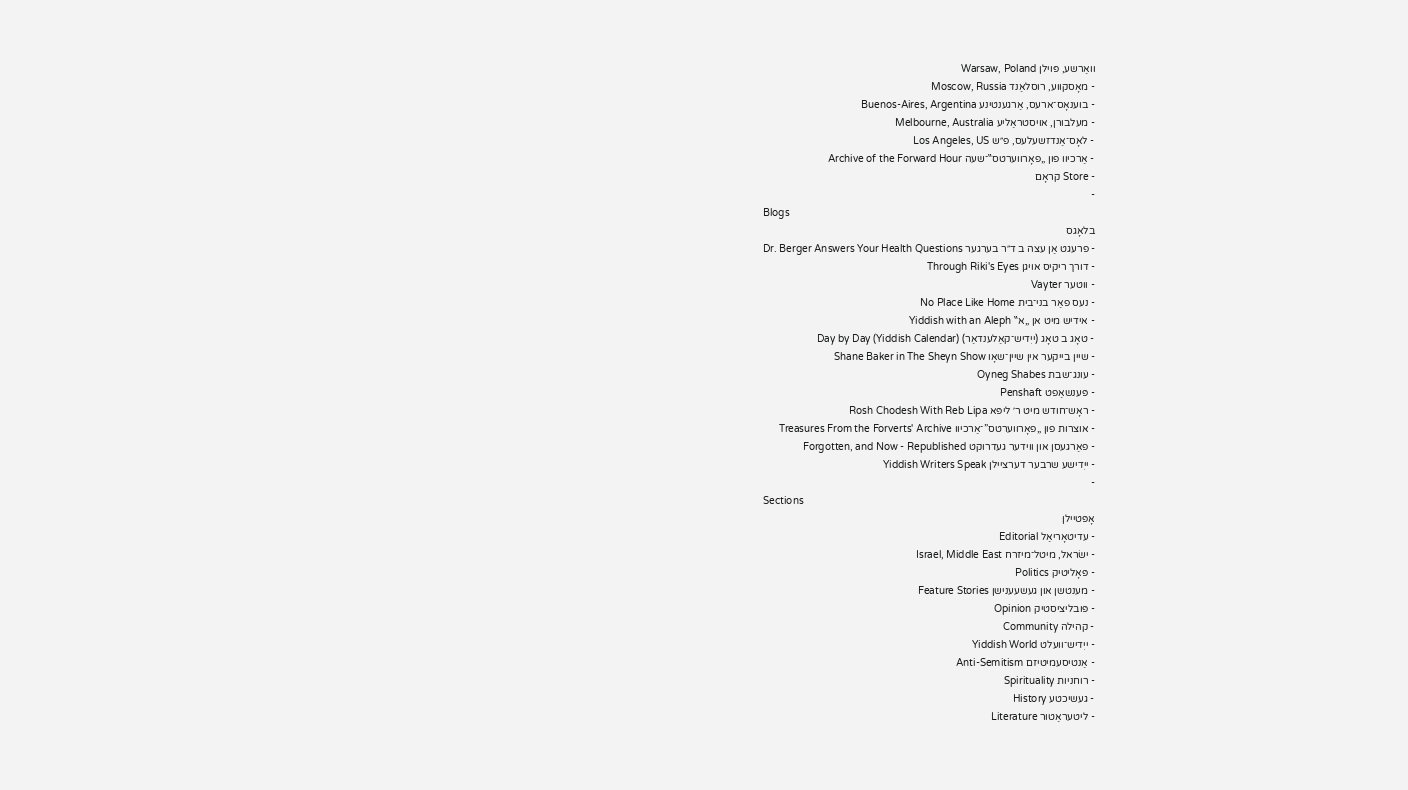וואַרשע, פּוילן Warsaw, Poland
- מאָסקווע, רוסלאַנד Moscow, Russia
- בוענאָס־ארעס, אַרגענטינע Buenos-Aires, Argentina
- מעלבורן, אויסטראַליע Melbourne, Australia
- לאָס־אַנדזשעלעס, פ״ש Los Angeles, US
- אַרכיוו פון „פאָרווערטס‟־שעה Archive of the Forward Hour
- Store קראָם
-
Blogs
בלאָגס
- פרעגט אַן עצה ב ד״ר בערגער Dr. Berger Answers Your Health Questions
- דורך ריקיס אויגן Through Riki's Eyes
- ווטער Vayter
- נעס פאַר בני־בית No Place Like Home
- אידיש מיט אן „א‟ Yiddish with an Aleph
- טאָג ב טאָג (ייִדיש־קאַלענדאַר) Day by Day (Yiddish Calendar)
- שיין בייקער אין שיין־שאָו Shane Baker in The Sheyn Show
- עונג־שבת Oyneg Shabes
- פּענשאַפט Penshaft
- ראָש־חודש מיט ר׳ ליפּא Rosh Chodesh With Reb Lipa
- אוצרות פון „פאָרווערטס”־אַרכיוו Treasures From the Forverts' Archive
- פאַרגעסן און ווידער געדרוקט Forgotten, and Now - Republished
- ייִדישע שרבער דערציילן Yiddish Writers Speak
-
Sections
אָפּטיילן
- עדיטאָריאַל Editorial
- ישׂראל, מיטל־מיזרח Israel, Middle East
- פּאָליטיק Politics
- מענטשן און געשעענישן Feature Stories
- פּובליציסטיק Opinion
- קהילה Community
- ייִדיש־וועלט Yiddish World
- אַנטיסעמיטיזם Anti-Semitism
- רוחניות Spirituality
- געשיכטע History
- ליטעראַטור Literature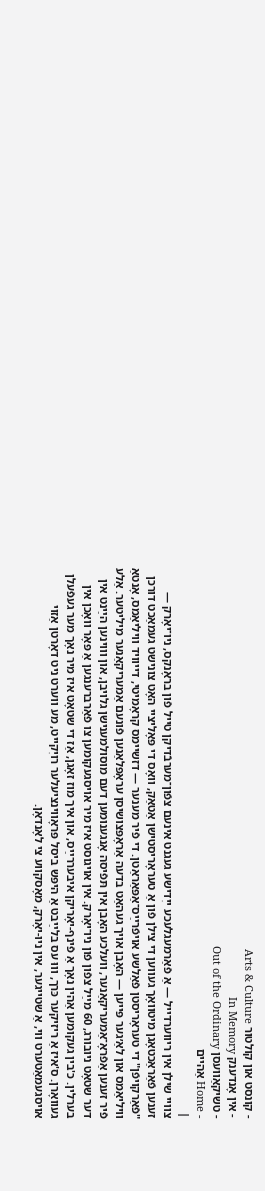- קונסט און קולטור Arts & Culture
- אין אָנדענק In Memory
- טשיקאַוועסן Out of the Ordinary
- Home אַהיים
|
צוויי שילן אין ריווערדייל — אַ פֿאַרמעגלעכע ייִדישע געגנט אינעם צפֿון־מערבֿדיקן טייל פֿון בראָנקס, ניו־יאָרק — זענען פֿאַראַכטאָגן מיטוואָך געווען די צילן פֿון אַ טעראָריסטישן אַטאַק, וואָס די פּאָליציי האָט צונישט געמאַכט דורכן "פֿאַרקויפֿן" די טעראָריסטן פֿאַלשע אויפֿרײַס־אַפּאַראַטן. די פֿיר מענער — דזשיימס קראָמיטי, דייוויד וויליאַמס, אָנטאַ וויליאַמס און לאַ׳גער פּייען — האָבן אויך געהאַט בדעה אַראָפּצושיסן עראָפּלאַנען פֿונעם אַמעריקאַנער מיליטער. אַלע פֿיר זענען אַפֿראָ־אַמעריקאַנער, וועלכע האָבן אין תּפֿיסה אָנגענומען דעם מוסולמענישן גלויבן, און וווינען הײַנט אין דער שטאָט ניובורג, 60 מײַל צפֿון פֿון ניו־יאָרק. אין אויגוסט איז מיר אויסגעקומען צו פֿאַרברענגען אַ פּאָר וואָכן אין בערלין. כ'בין געקומען אַהין נאָך אַ פֿינף-יאָריקן איבעררײַס, און איך מוז זאָגן, אַז די שטאָט איז מיר נאָך מער געפֿעלן געוואָרן. ס'איז אַ ריזיקער כּרך, וווּ עס בלײַבט אַ היפּש ביסל פּראָווינציעלער רויִקייט, מע ווערט ניט דאָרטן אַזוי אויסגעמאַטערט ווי, אַ שטייגער, אין ניו-יאָרק, מאָסקווע צי לאָנדאָן.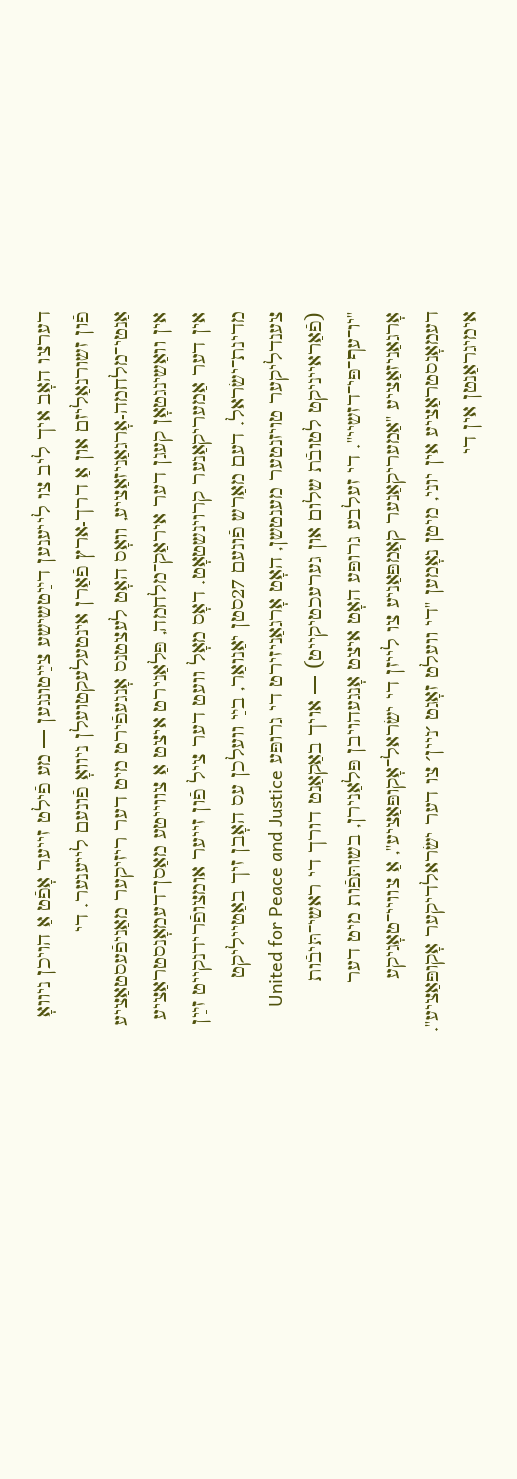דערצו האָב איך ליב צו לייענען דײַטשישע צײַטונגען — מע פֿילט זייער אָפֿט אַ הויכן ניוואָ פֿון זשורנאַליזם און אַ דרך-ארץ פֿאַרן אינטעלעקטועלן ניוואָ פֿונעם לייענער. די אַנטי־מלחמה-אָרגאַניזאַציע, וואָס האָט לעצטנס אָנגעפֿירט מיט דער ריזיקער מאַניפֿעסטאַציע אין וואַשינגטאָן קעגן דער איראַק־מלחמה, פּלאַנירט איצט אַ צווייטע מאַסן־דעמאָנסטראַציע אין דער אַמעריקאַנער קרוינשטאָט. דאָס מאָל וועט דער ציל פֿון זייער אומצופֿרידנקייט זײַן מדינת־ישׂראל. דעם מאַרש פֿונעם 27סטן יאַנואַר, בײַ וועלכן עס האָבן זיך באַטייליקט צענדליקער טויזנטער מענטשן, האָט אָרגאַניזירט די גרופּע United for Peace and Justice (פֿאַראייניקט לטובֿת שלום און גערעכטיקייט) — אויך באַקאַנט דורך די ראשי־תּיבֿות "יו־עף־פּי־דזשיי". די זעלבע גרופּע האָט איצט אָנגעהויבן פּלאַנירן, בשותּפֿות מיט דער אָרגאַניזאַציע "אַמעריקאַנער קאַמפּאַניע צו לייזן די ישׂראל־אָקופּאַציע", אַ צוויי־טאָגיקע דעמאָנסטראַציע אין יוני, מיטן נאָמען "די וועלט זאָגט ׳ניין׳ צו דער ישׂראלדיקער אָקופּאַציע".
אימיגראַנטן אין די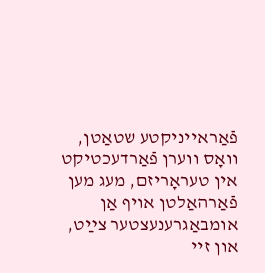פֿאַראייניקטע שטאַטן, וואָס ווערן פֿאַרדעכטיקט אין טעראָריזם, מעג מען פֿאַרהאַלטן אויף אַן אומבאַגרענעצטער צײַט, און זיי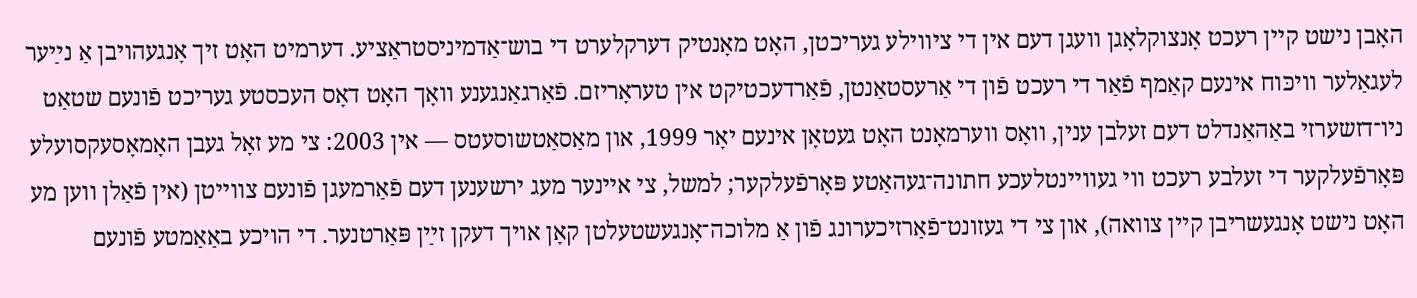האָבן נישט קיין רעכט אָנצוקלאָגן וועגן דעם אין די ציווילע געריכטן, האָט מאָנטיק דערקלערט די בוש־אַדמיניסטראַציע. דערמיט האָט זיך אָנגעהויבן אַ נײַער לעגאַלער וויכּוח אינעם קאַמף פֿאַר די רעכט פֿון די אַרעסטאַנטן, פֿאַרדעכטיקט אין טעראָריזם. פֿאַרגאַנגענע וואָך האָט דאָס העכסטע געריכט פֿונעם שטאַט ניו־דזשערזי באַהאַנדלט דעם זעלבן ענין, וואָס ווערמאָנט האָט געטאָן אינעם יאָר 1999, און מאַסאַטשוסעטס — אין 2003: צי מע זאָל געבן האָמאָסעקסועלע פּאָרפֿעלקער די זעלבע רעכט ווי געוויינטלעכע חתונה־געהאַטע פּאָרפֿעלקער; למשל, צי איינער מעג ירשענען דעם פֿאַרמעגן פֿונעם צווייטן (אין פֿאַלן ווען מע האָט נישט אָנגעשריבן קיין צוואה), און צי די געזונט־פֿאַרזיכערונג פֿון אַ מלוכה־אָנגעשטעלטן קאָן אויך דעקן זײַן פּאַרטנער. די הויכע באַאַמטע פֿונעם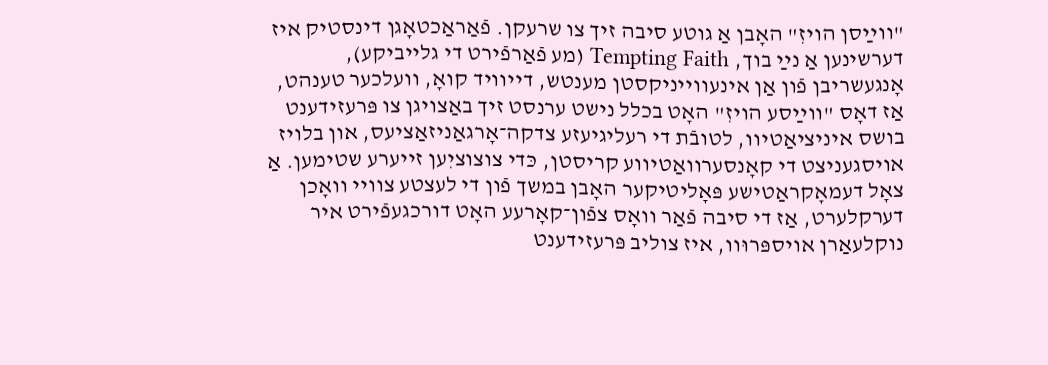"ווײַסן הויזִ" האָבן אַ גוטע סיבה זיך צו שרעקן. פֿאַראַכטאָגן דינסטיק איז דערשינען אַ נײַ בוך, Tempting Faith (מע פֿאַרפֿירט די גלייביקע), אָנגעשריבן פֿון אַן אינעווייניקסטן מענטש, דייוויד קואָ, וועלכער טענהט, אַז דאָס "ווײַסע הויזִ" האָט בכלל נישט ערנסט זיך באַצויגן צו פּרעזידענט בושס איניציאַטיוו, לטובֿת די רעליגיעזע צדקה־אָרגאַניזאַציעס, און בלויז אויסגעניצט די קאָנסערוואַטיווע קריסטן, כּדי צוצוציִען זייערע שטימען. אַ צאָל דעמאָקראַטישע פּאָליטיקער האָבן במשך פֿון די לעצטע צוויי וואָכן דערקלערט, אַז די סיבה פֿאַר וואָס צפֿון־קאָרעע האָט דורכגעפֿירט איר נוקלעאַרן אויספּרוּוו, איז צוליב פּרעזידענט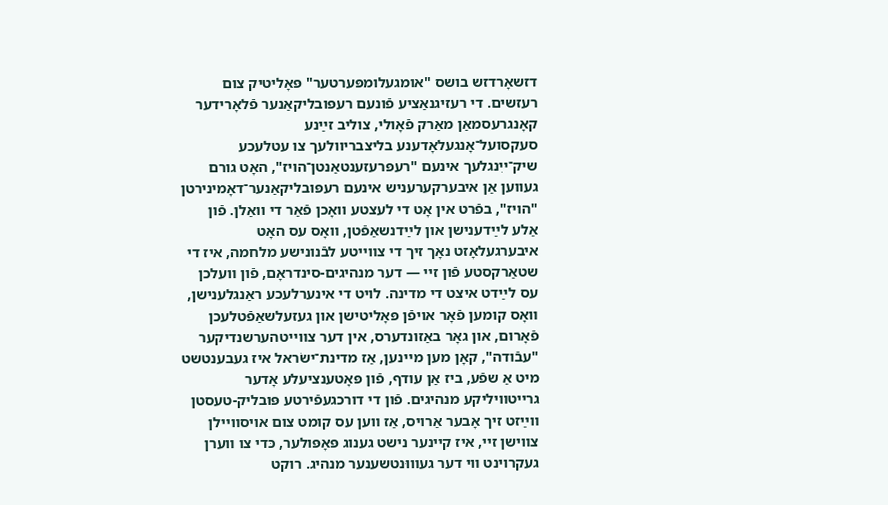דזשאָרדזש בושס "אומגעלומפּערטער" פּאָליטיק צום רעזשים. די רעזיגנאַציע פֿונעם רעפּובליקאַנער פֿלאָרידער קאָנגרעסמאַן מאַרק פֿאָולי, צוליב זײַנע סעקסועל־אָנגעלאָדענע בליצבריוולעך צו עטלעכע שיק־ייִנגלעך אינעם "רעפּרעזענטאַנטן־הויז", האָט גורם געווען אַן איבערקערעניש אינעם רעפּובליקאַנער־דאָמינירטן "הויז", בפֿרט אין אָט די לעצטע וואָכן פֿאַר די וואַלן. פֿון אַלע לײַדענישן און לײַדנשאַפֿטן, װאָס עס האָט איבערגעלאָזט נאָך זיך די צװײטע לבֿנונישע מלחמה, איז די שטאַרקסטע פֿון זיי — דער מנהיגים-סינדראָם, פֿון װעלכן עס לײַדט איצט די מדינה. לויט די אינערלעכע ראַנגלענישן, װאָס קומען פֿאָר אויפֿן פּאָליטישן און געזעלשאַפֿטלעכן פֿאָרום, און גאָר באַזונדערס, אין דער צװײטהערשנדיקער "עבֿודה", קאָן מען מײנען, אַז מדינת־ישׂראל איז געבענטשט מיט אַ שפֿע, ביז אַן עודף, פֿון פּאָטענציעלע אָדער גרייטװיליקע מנהיגים. פֿון די דורכגעפֿירטע פּובליק-טעסטן װײַזט זיך אָבער אַרויס, אַז װען עס קומט צום אויסװײלן צװישן זיי, איז קיינער נישט גענוג פּאָפּולער, כּדי צו װערן געקרוינט װי דער געװוּנטשענער מנהיג. רוקט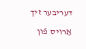דעריבער זיך אַרויס פֿון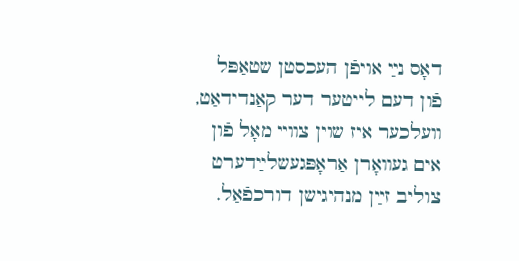דאָס נײַ אויפֿן העכסטן שטאַפּל פֿון דעם לייטער דער קאַנדידאַט, װעלכער איז שוין צװײ מאָל פֿון אים געװאָרן אַראָפּגעשלײַדערט צוליב זײַן מנהיגישן דורכפֿאַל.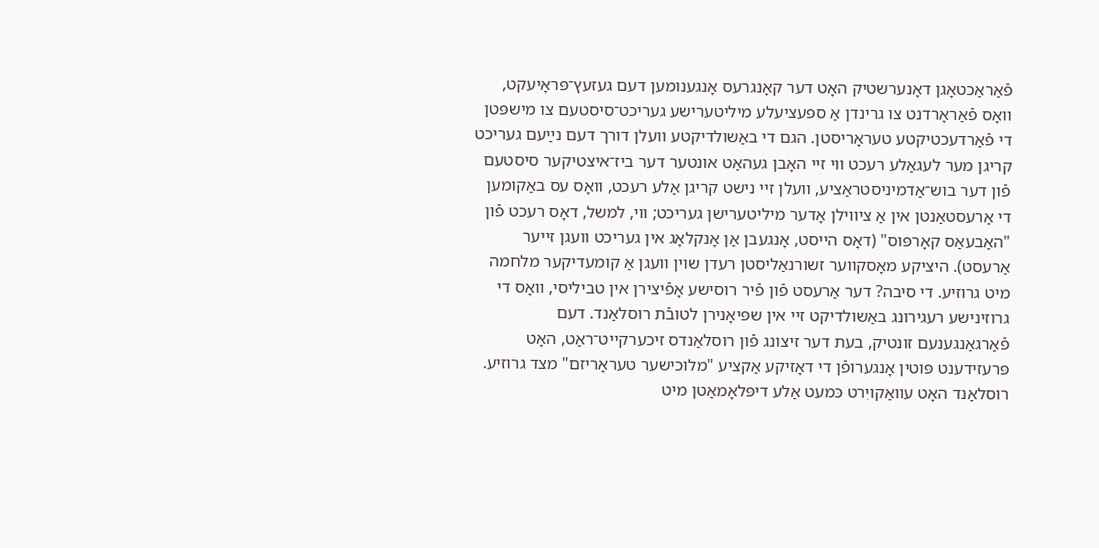פֿאַראַכטאָגן דאָנערשטיק האָט דער קאָנגרעס אָנגענומען דעם געזעץ־פּראָיעקט, וואָס פֿאַראָרדנט צו גרינדן אַ ספּעציעלע מיליטערישע געריכט־סיסטעם צו מישפּטן די פֿאַרדעכטיקטע טעראָריסטן. הגם די באַשולדיקטע וועלן דורך דעם נײַעם געריכט קריגן מער לעגאַלע רעכט ווי זיי האָבן געהאַט אונטער דער ביז־איצטיקער סיסטעם פֿון דער בוש־אַדמיניסטראַציע, וועלן זיי נישט קריגן אַלע רעכט, וואָס עס באַקומען די אַרעסטאַנטן אין אַ ציווילן אָדער מיליטערישן געריכט; ווי, למשל, דאָס רעכט פֿון "האַבעאַס קאָרפּוס" (דאָס הייסט, אָנגעבן אַן אָנקלאָג אין געריכט וועגן זייער אַרעסט). היציקע מאָסקװער זשורנאַליסטן רעדן שױן װעגן אַ קומעדיקער מלחמה מיט גרוזיע. די סיבה? דער אַרעסט פֿון פֿיר רוסישע אָפֿיצירן אין טביליסי, װאָס די גרוזינישע רעגירונג באַשולדיקט זיי אין שפּיאָנירן לטובֿת רוסלאַנד. דעם פֿאַרגאַנגענעם זונטיק, בעת דער זיצונג פֿון רוסלאַנדס זיכערקײט־ראַט, האָט פּרעזידענט פּוטין אָנגערופֿן די דאָזיקע אַקציע "מלוכישער טעראָריזם" מצד גרוזיע. רוסלאַנד האָט עװאַקויִרט כּמעט אַלע דיפּלאָמאַטן מיט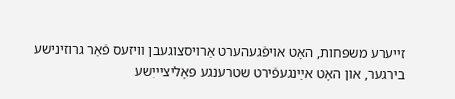זײערע משפּחות, האָט אױפֿגעהערט אַרױסצוגעבן װיזעס פֿאַר גרוזינישע בירגער, און האָט אײַנגעפֿירט שטרענגע פּאָליציייִשע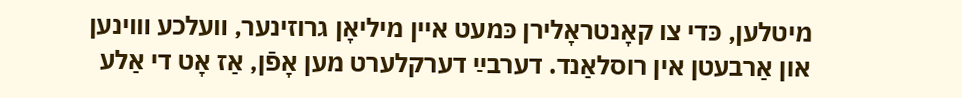מיטלען, כּדי צו קאָנטראָלירן כּמעט אײן מיליאָן גרוזינער, װעלכע װױנען און אַרבעטן אין רוסלאַנד. דערבײַ דערקלערט מען אָפֿן, אַז אָט די אַלע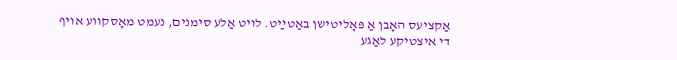אַקציעס האָבן אַ פּאָליטישן באַטײַט. לױט אַלע סימנים, נעמט מאָסקװע אױף די איצטיקע לאַגע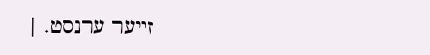זײער ערנסט. |